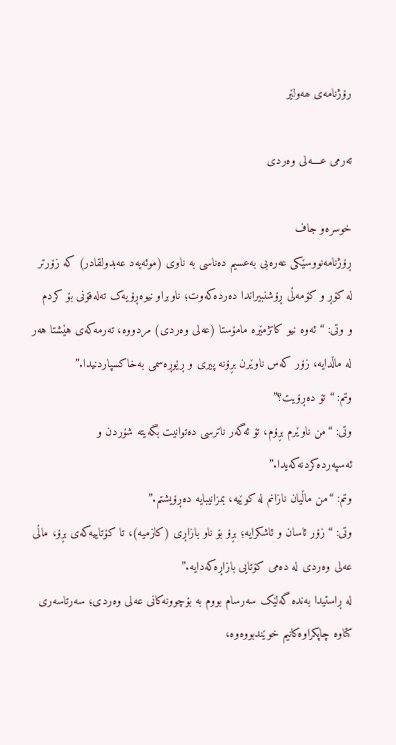رۆژنامەی ھەولێر

تەرمی عــــەلی وەردی

خوسرەو جاف
ڕۆژنامەنووسێکی عەرەبی بەعسیم دەناسی بە ناوی (موئەیەد عەبدولقادر) کە زۆرتر لە کۆڕ و کۆمەڵی ڕۆشنبیراندا دەردەکەوت؛ ناوبراو نیوەڕۆیەک تەلەفۆنی بۆ کردم و وتی: “ئەوە نیو کاتژمێرە مامۆستا (عەلی وەردی) مردووە، تەرمەکەی هێشتا هەر لە ماڵدایە، زۆر کەس ناوێرن بڕۆنە پیری و ڕێوڕەسمی بەخاکسپاردنیدا.”
وتم: “تۆ دەڕۆیت؟”
وتی: “من ناوێرم بڕۆم، تۆ ئەگەر ناترسی دەتوانیت بگەیتە شۆردن و ئەسپەردەکردنەکەیدا.”
وتم: “من ماڵیان نازانم لە کوێیە، بمزانیبایە دەڕۆیشتم.”
وتی: “زۆر ئاسان و ئاشکرایە؛ بڕۆ بۆ ناو بازاڕی (کازمیە)، تا کۆتاییەکەی بڕۆ، ماڵی عەلی وەردی لە دەمی کۆتایی بازاڕەکەدایە.”
لە ڕاستیدا بەندە گەلێک سەرسام بووم بە بۆچوونەکانی عەلی وەردی؛ سەرتاسەری کتاوە چاپکراوەکانیم خوێندبووەوە،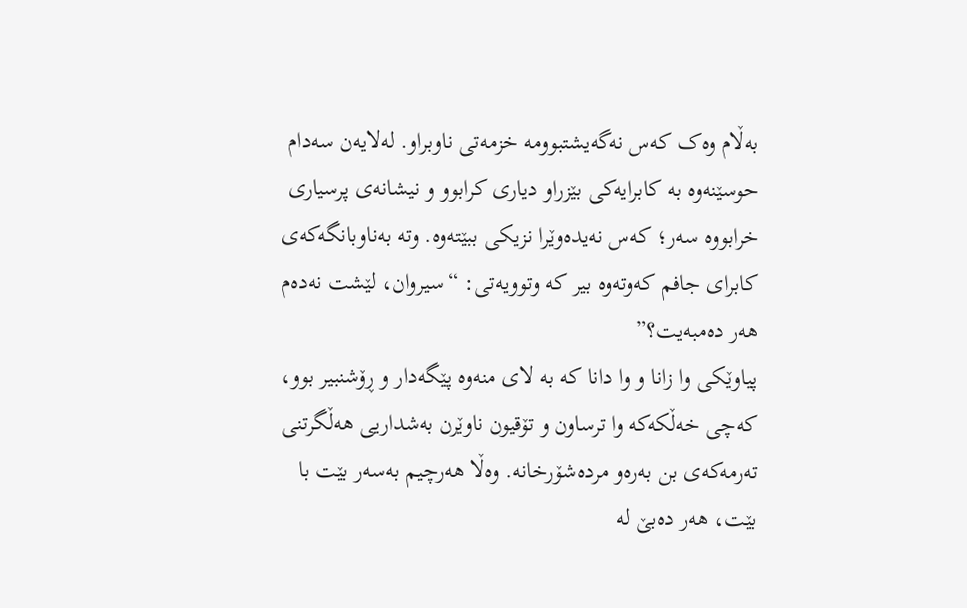بەڵام وەک کەس نەگەیشتبوومە خزمەتی ناوبراو. لەلایەن سەدام حوسێنەوە بە کابرایەکی بێزراو دیاری کرابوو و نیشانەی پرسیاری خرابووە سەر؛ کەس نەیدەوێرا نزیکی ببێتەوە. وتە بەناوبانگەکەی کابرای جافم کەوتەوە بیر کە وتوویەتی: “سیروان، لێشت نەدەم هەر دەمبەیت؟”
پیاوێکی وا زانا و وا دانا کە بە لای منەوە پێگەدار و ڕۆشنبیر بوو، کەچی خەڵکەکە وا ترساون و تۆقیون ناوێرن بەشداریی هەڵگرتنی تەرمەکەی بن بەرەو مردەشۆرخانە. وەڵا هەرچیم بەسەر بێت با بێت، هەر دەبێ لە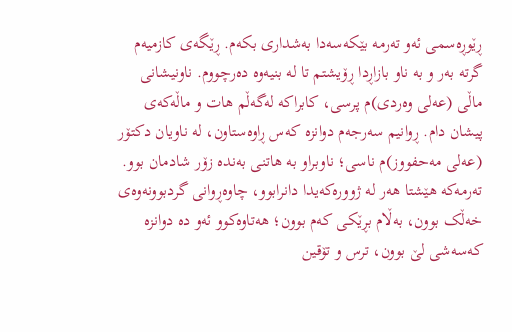ڕێوڕەسمی ئەو تەرمە بێکەسەدا بەشداری بکەم. ڕێگەی کازمیەم گرتە بەر و بە ناو بازاڕدا ڕۆیشتم تا لە بنیەوە دەرچووم. ناونیشانی ماڵی (عەلی وەردی)م پرسی، کابراکە لەگەڵم هات و ماڵەکەی پیشان دام. ڕوانیم سەرجەم دوانزە کەس ڕاوەستاون، لە ناویان دکتۆر (عەلی مەحفووز)م ناسی؛ ناوبراو بە هاتنی بەندە زۆر شادمان بوو.
تەرمەکە هێشتا هەر لە ژوورەکەیدا دانرابوو، چاوەڕوانی گردبوونەوەی خەڵک بوون، بەڵام بڕێکی کەم بوون؛ هەتاوەکوو ئەو دە دوانزە کەسەشی لێ بوون، ترس و تۆقین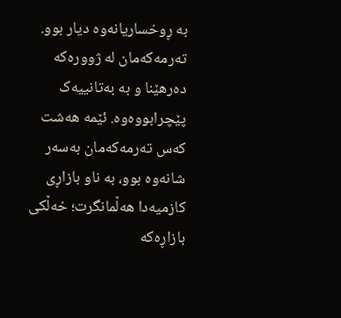بە ڕوخساریانەوە دیار بوو. تەرمەکەمان لە ژوورەکە دەرهێنا و بە بەتانییەک پێچرابووەوە. ئێمە هەشت کەس تەرمەکەمان بەسەر شانەوە بوو، بە ناو بازاڕی کازمیەدا هەڵمانگرت؛ خەڵکی بازاڕەکە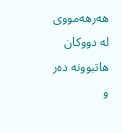هەرهەمووی لە دووکان هاتبوونە دەر و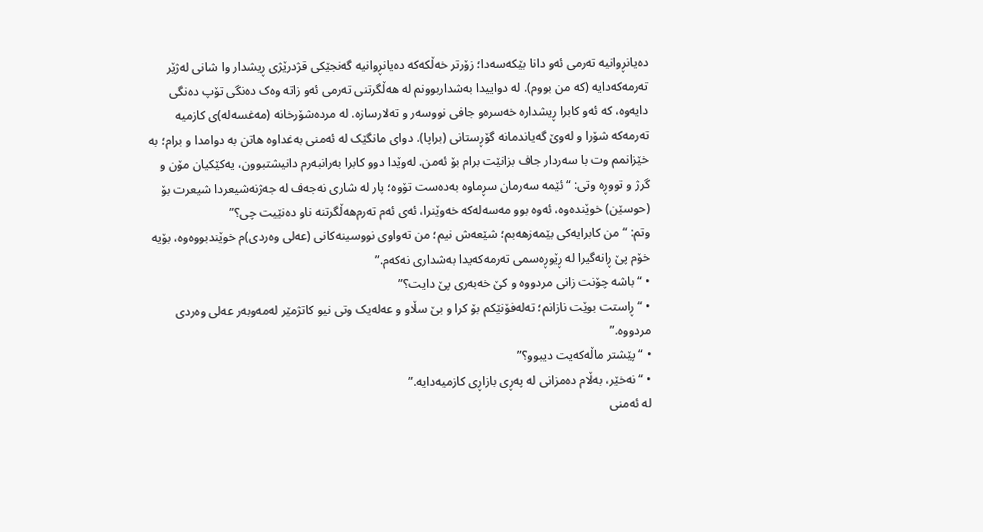دەیانڕوانیە تەرمی ئەو دانا بێکەسەدا؛ زۆرتر خەڵکەکە دەیانڕوانیە گەنجێکی قژدرێژی ڕیشدار وا شانی لەژێر تەرمەکەدایە (کە من بووم). لە دواییدا بەشداربوونم لە هەڵگرتنی تەرمی ئەو زاتە وەک دەنگی تۆپ دەنگی دایەوە، کە ئەو کابرا ڕیشدارە خەسرەو جافی نووسەر و تەلارسازە. لە مردەشۆرخانە (مەغسەلە)ی کازمیە تەرمەکە شۆرا و لەوێ گەیاندمانە گۆڕستانی (براپا). دوای مانگێک لە ئەمنی بەغداوە هاتن بە دوامدا و برام؛ بە خێزانمم وت با سەردار جاف بزانێت برام بۆ ئەمن. لەوێدا دوو کابرا بەرانبەرم دانیشتبوون، یەکێکیان مۆن و گرژ و تووڕە وتی: “ئێمە سەرمان سڕماوە بەدەست تۆوە؛ پار لە شاری نەجەف لە جەژنەشیعردا شیعرت بۆ (حوسێن) خوێندەوە، ئەوە بوو مەسەلەکە خەوێنرا، ئەی ئەم تەرم‌هەڵگرتنە ناو دەنێیت چی؟”
وتم: “من کابرایەکی بێمەزهەبم؛ شێعەش نیم؛ من تەواوی نووسینەکانی (عەلی وەردی)م خوێندبووەوە، بۆیە خۆم پێ ڕانەگیرا لە ڕێوڕەسمی تەرمەکەیدا بەشداری نەکەم.”
• “باشە چۆنت زانی مردووە و کێ خەبەری پێ دایت؟”
• “ڕاستت بوێت نازانم؛ تەلەفۆنێکم بۆ کرا و بێ سڵاو و عەلەیک وتی نیو کاتژمێر لەمەوبەر عەلی وەردی مردووە.”
• “پێشتر ماڵەکەیت دیبوو؟”
• “نەخێر، بەڵام دەمزانی لە پەڕی بازاڕی کازمیەدایە.”
لە ئەمنی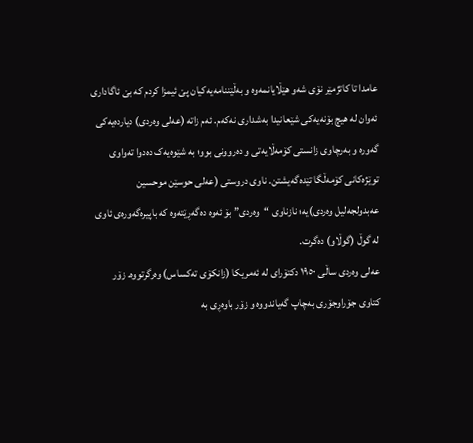عامدا تا کاتژمێر نۆی شەو هێڵایانمەوە و بەڵێننامەیەکیان پێ ئیمزا کردم کە بێ ئاگاداری ئەوان لە هیچ بۆنەیەکی شێعانیدا بەشداری نەکەم. ئەم زاتە (عەلی وەردی) دیاردەیەکی گەورە و بەرچاوی زانستی کۆمەڵایەتی و دەروونی بوو؛ بە شێوەیەک دەدوا تەواوی توێژەکانی کۆمەڵگا تێدەگەیشتن. ناوی دروستی (عەلی حوسێن موحسین عەبدولجەلیل وەردی)یە؛ نازناوی “وەردی” بۆ ئەوە دەگەڕێتەوە کە باپیرەگەورەی ئاوی لە گوڵ (گوڵاو) دەگرت.
عەلی وەردی ساڵی ١٩٥٠ دکتۆرای لە ئەمریکا (زانکۆی تەکساس) وەرگرتووە. زۆر کتاوی جۆراوجۆری بەچاپ گەیاندووە و زۆر باوەڕی بە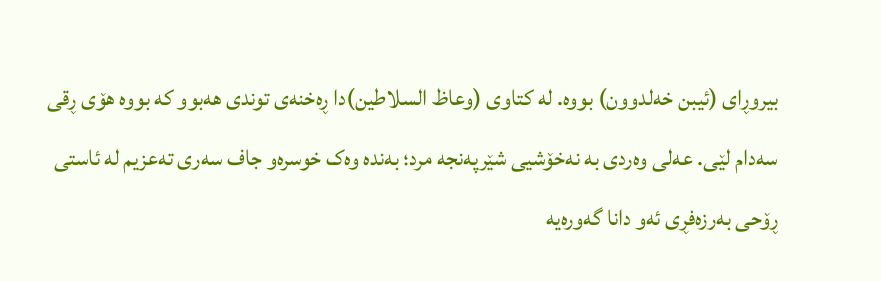بیروڕای (ئیبن خەلدوون) بووە. لە کتاوی (وعاظ السلاطین)دا ڕەخنەی توندی هەبوو کە بووە هۆی ڕقی سەدام لێی. عەلی وەردی بە نەخۆشیی شێرپەنجە مرد؛ بەندە وەک خوسرەو جاف سەری تەعزیم لە ئاستی ڕۆحی بەرزەفڕی ئەو دانا گەورەیە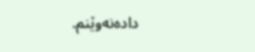دادەنەوێنم.